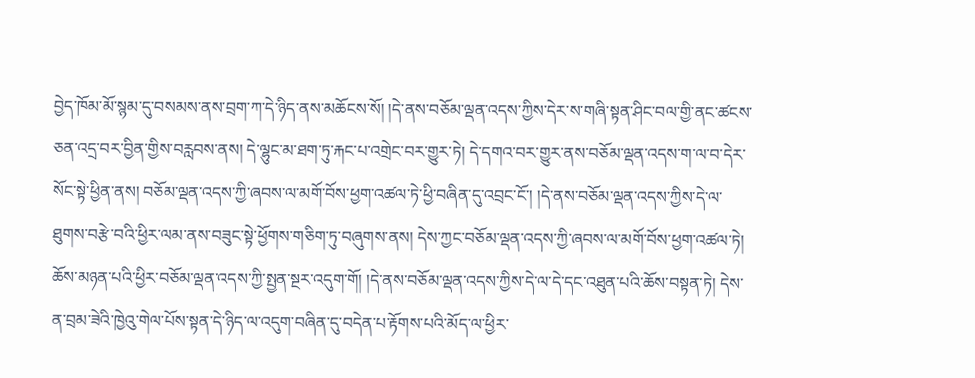བྱེད་ཁོམ་མོ་སྙམ་དུ་བསམས་ནས་བྲག་ཀ་དེ་ཉིད་ནས་མཆོངས་སོ། །དེ་ནས་བཅོམ་ལྡན་འདས་ཀྱིས་དེར་ས་གཞི་སྟན་ཤིང་བལ་གྱི་ནང་ཚངས་ཅན་འདྲ་བར་བྱིན་གྱིས་བརླབས་ནས། དེ་ལྷུང་མ་ཐག་ཏུ་རྐང་པ་འགྲེང་བར་གྱུར་ཏེ། དེ་དགའ་བར་གྱུར་ནས་བཅོམ་ལྡན་འདས་ག་ལ་བ་དེར་སོང་སྟེ་ཕྱིན་ནས། བཅོམ་ལྡན་འདས་ཀྱི་ཞབས་ལ་མགོ་བོས་ཕྱག་འཚལ་ཏེ་ཕྱི་བཞིན་དུ་འབྲང་ངོ་། །དེ་ནས་བཅོམ་ལྡན་འདས་ཀྱིས་དེ་ལ་ཐུགས་བརྩེ་བའི་ཕྱིར་ལམ་ནས་བཟུང་སྟེ་ཕྱོགས་གཅིག་ཏུ་བཞུགས་ནས། དེས་ཀྱང་བཅོམ་ལྡན་འདས་ཀྱི་ཞབས་ལ་མགོ་བོས་ཕྱག་འཚལ་ཏེ། ཆོས་མཉན་པའི་ཕྱིར་བཅོམ་ལྡན་འདས་ཀྱི་སྤྱན་སྔར་འདུག་གོ། །དེ་ནས་བཅོམ་ལྡན་འདས་ཀྱིས་དེ་ལ་དེ་དང་འཐུན་པའི་ཆོས་བསྟན་ཏེ། དེས་ན་བྲམ་ཟེའི་ཁྱེའུ་གེལ་པོས་སྟན་དེ་ཉིད་ལ་འདུག་བཞིན་དུ་བདེན་པ་རྟོགས་པའི་མོད་ལ་ཕྱིར་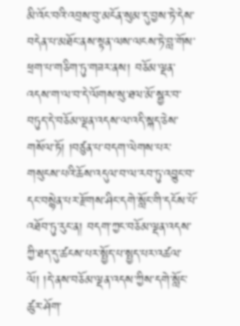མི་འོང་བའི་འབྲས་བུ་མངོན་སུམ་དུ་བྱས་ཏེ་དེས་བདེན་པ་མཐོང་ནས་སྟན་ལས་ལངས་ཏེ་བླ་གོས་ཕྲག་པ་གཅིག་ཏུ་གཟར་ནས། བཅོམ་ལྡན་འདས་ག་ལ་བ་དེ་ལོགས་སུ་ཐལ་མོ་སྦྱར་བ་བཏུད་དེ་བཅོམ་ལྡན་འདས་ལ་འདི་སྐད་ཅེས་གསོལ་ཏོ། །བཙུན་པ་བདག་ལེགས་པར་གསུངས་པའི་ཆོས་འདུལ་བ་ལ་རབ་ཏུ་འབྱུང་བ་དང་བསྙེན་པར་རྫོགས་ཤིང་དགེ་སློང་གི་དངོས་པོ་འཐོབ་ཏུ་རུང་ན། བདག་ཀྱང་བཅོམ་ལྡན་འདས་ཀྱི་ཐད་དུ་ཚངས་པར་སྤྱོད་པ་སྤྱད་པར་འཚལ་ལོ། །དེ་ནས་བཅོམ་ལྡན་འདས་ཀྱིས་དགེ་སློང་ཚུར་ཤོག་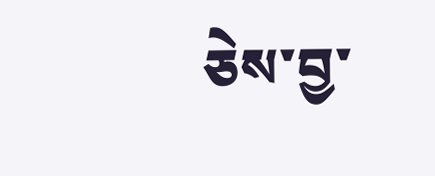ཅེས་བྱ་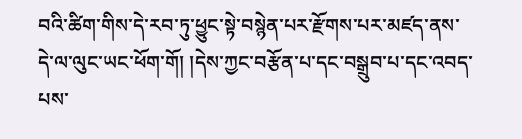བའི་ཚིག་གིས་དེ་རབ་ཏུ་ཕྱུང་སྟེ་བསྙེན་པར་རྫོགས་པར་མཛད་ནས་དེ་ལ་ལུང་ཡང་ཕོག་གོ། །དེས་ཀྱང་བརྩོན་པ་དང་བསྒྲུབ་པ་དང་འབད་པས་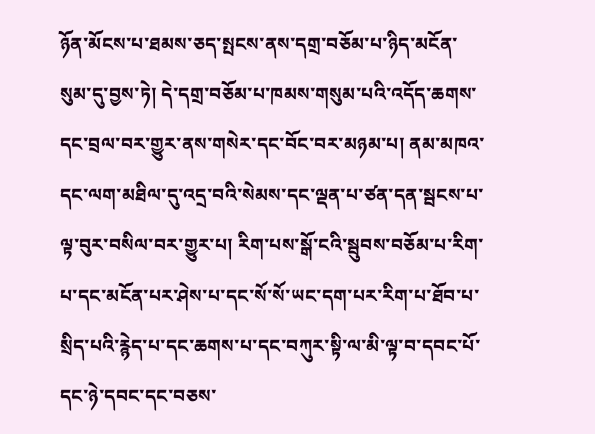ཉོན་མོངས་པ་ཐམས་ཅད་སྤངས་ནས་དགྲ་བཅོམ་པ་ཉིད་མངོན་སུམ་དུ་བྱས་ཏེ། དེ་དགྲ་བཅོམ་པ་ཁམས་གསུམ་པའི་འདོད་ཆགས་དང་བྲལ་བར་གྱུར་ནས་གསེར་དང་བོང་བར་མཉམ་པ། ནམ་མཁའ་དང་ལག་མཐིལ་དུ་འདྲ་བའི་སེམས་དང་ལྡན་པ་ཙན་དན་སྦངས་པ་ལྟ་བུར་བསིལ་བར་གྱུར་པ། རིག་པས་སྒོ་ངའི་སྦུབས་བཅོམ་པ་རིག་པ་དང་མངོན་པར་ཤེས་པ་དང་སོ་སོ་ཡང་དག་པར་རིག་པ་ཐོབ་པ་སྲིད་པའི་རྙེད་པ་དང་ཆགས་པ་དང་བཀུར་སྟི་ལ་མི་ལྟ་བ་དབང་པོ་དང་ཉེ་དབང་དང་བཅས་